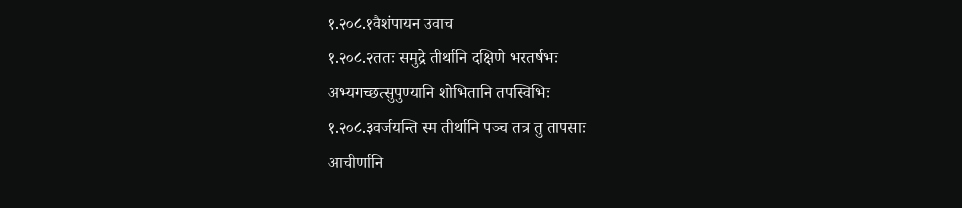१.२०८.१वैशंपायन उवाच
१.२०८.२ततः समुद्रे तीर्थानि दक्षिणे भरतर्षभः
अभ्यगच्छत्सुपुण्यानि शोभितानि तपस्विभिः
१.२०८.३वर्जयन्ति स्म तीर्थानि पञ्च तत्र तु तापसाः
आचीर्णानि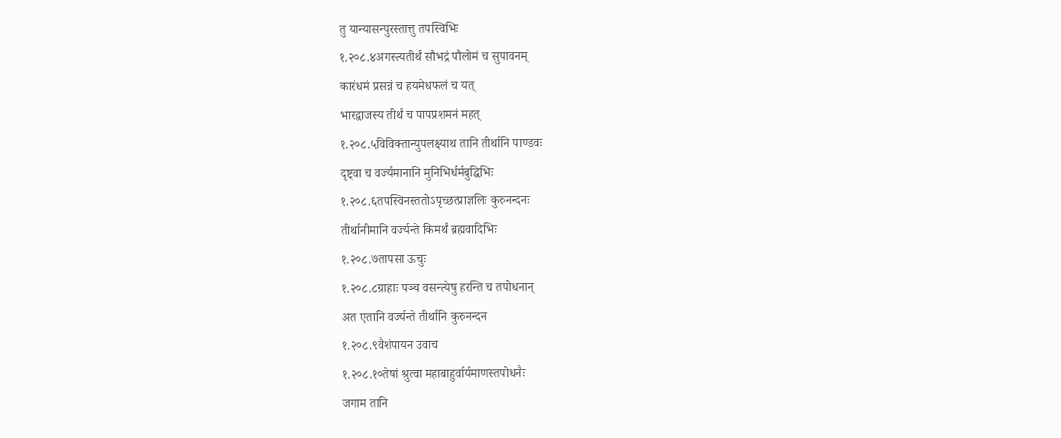तु यान्यासन्पुरस्तात्तु तपस्विभिः
१.२०८.४अगस्त्यतीर्थं सौभद्रं पौलोमं च सुपावनम्
कारंधमं प्रसन्नं च हयमेधफलं च यत्
भारद्वाजस्य तीर्थं च पापप्रशमनं महत्
१.२०८.५विविक्तान्युपलक्ष्याथ तानि तीर्थानि पाण्डवः
दृष्ट्वा च वर्ज्यमानानि मुनिभिर्धर्मबुद्धिभिः
१.२०८.६तपस्विनस्ततोऽपृच्छत्प्राज्ञलिः कुरुनन्दनः
तीर्थानीमानि वर्ज्यन्ते किमर्थं ब्रह्मवादिभिः
१.२०८.७तापसा ऊचुः
१.२०८.८ग्राहाः पञ्च वसन्त्येषु हरन्ति च तपोधनान्
अत एतानि वर्ज्यन्ते तीर्थानि कुरुनन्दन
१.२०८.९वैशंपायन उवाच
१.२०८.१०तेषां श्रुत्वा महाबाहुर्वार्यमाणस्तपोधनैः
जगाम तानि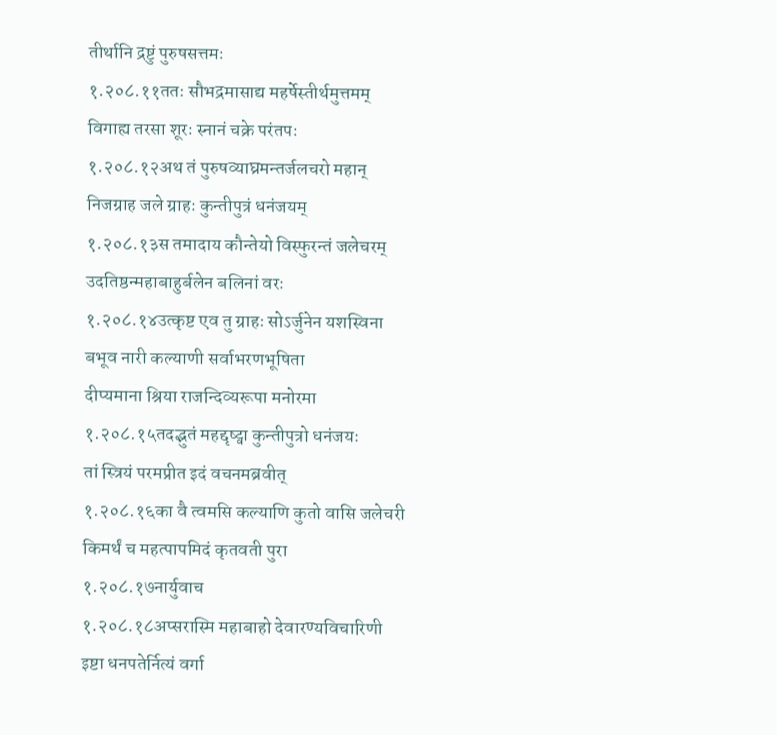तीर्थानि द्रष्टुं पुरुषसत्तमः
१.२०८.११ततः सौभद्रमासाद्य महर्षेस्तीर्थमुत्तमम्
विगाह्य तरसा शूरः स्नानं चक्रे परंतपः
१.२०८.१२अथ तं पुरुषव्याघ्रमन्तर्जलचरो महान्
निजग्राह जले ग्राहः कुन्तीपुत्रं धनंजयम्
१.२०८.१३स तमादाय कौन्तेयो विस्फुरन्तं जलेचरम्
उदतिष्ठन्महाबाहुर्बलेन बलिनां वरः
१.२०८.१४उत्कृष्ट एव तु ग्राहः सोऽर्जुनेन यशस्विना
बभूव नारी कल्याणी सर्वाभरणभूषिता
दीप्यमाना श्रिया राजन्दिव्यरूपा मनोरमा
१.२०८.१५तदद्भुतं महद्दृष्ट्वा कुन्तीपुत्रो धनंजयः
तां स्त्रियं परमप्रीत इदं वचनमब्रवीत्
१.२०८.१६का वै त्वमसि कल्याणि कुतो वासि जलेचरी
किमर्थं च महत्पापमिदं कृतवती पुरा
१.२०८.१७नार्युवाच
१.२०८.१८अप्सरास्मि महाबाहो देवारण्यविचारिणी
इष्टा धनपतेर्नित्यं वर्गा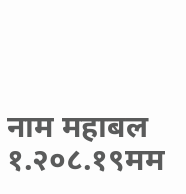नाम महाबल
१.२०८.१९मम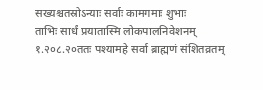सख्यश्चतस्रोऽन्याः सर्वाः कामगमाः शुभाः
ताभिः सार्धं प्रयातास्मि लोकपालनिवेशनम्
१.२०८.२०ततः पश्यामहे सर्वा ब्राह्मणं संशितव्रतम्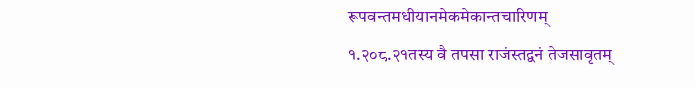रूपवन्तमधीयानमेकमेकान्तचारिणम्
१.२०८.२१तस्य वै तपसा राजंस्तद्वनं तेजसावृतम्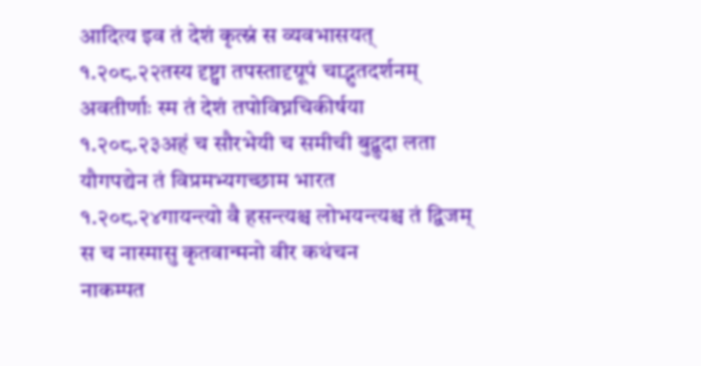आदित्य इव तं देशं कृत्स्नं स व्यवभासयत्
१.२०८.२२तस्य दृष्ट्वा तपस्तादृग्रूपं चाद्भुतदर्शनम्
अवतीर्णाः स्म तं देशं तपोविघ्नचिकीर्षया
१.२०८.२३अहं च सौरभेयी च समीची बुद्बुदा लता
यौगपद्येन तं विप्रमभ्यगच्छाम भारत
१.२०८.२४गायन्त्यो वै हसन्त्यश्च लोभयन्त्यश्च तं द्विजम्
स च नास्मासु कृतवान्मनो वीर कथंचन
नाकम्पत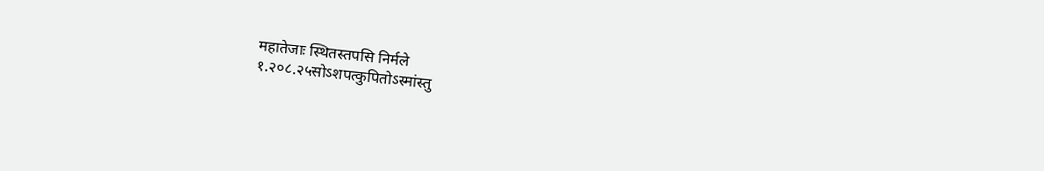महातेजाः स्थितस्तपसि निर्मले
१.२०८.२५सोऽशपत्कुपितोऽस्मांस्तु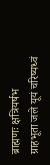ब्राह्मणः क्षत्रियर्षभ
ग्राहभूता जले यूयं चरिष्यध्वं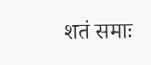शतं समाः